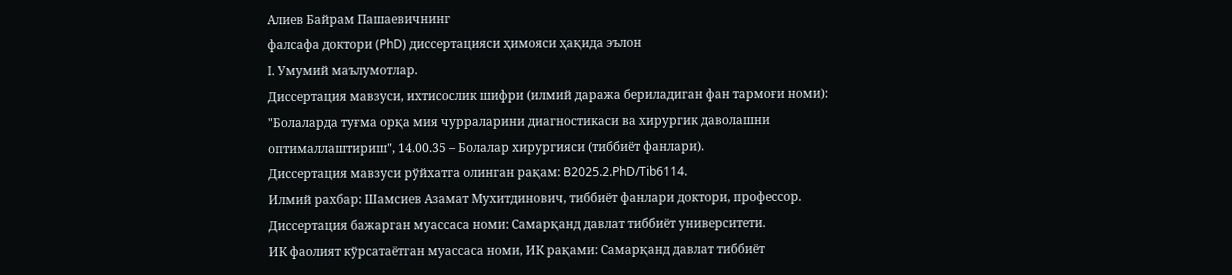Алиев Байрам Пашаевичнинг
фалсафа доктори (PhD) диссертацияси ҳимояси ҳақида эълон
I. Умумий маълумотлар.
Диссертация мавзуси, ихтисослик шифри (илмий даража бериладиган фан тармоғи номи): "Болаларда туғма орқа мия чурраларини диагностикаси ва хирургик даволашни оптималлаштириш", 14.00.35 – Болалар хирургияси (тиббиёт фанлари).
Диссертация мавзуси рўйхатга олинган рақам: B2025.2.PhD/Tib6114.
Илмий рахбар: Шамсиев Азамат Мухитдинович, тиббиёт фанлари доктори, профессор.
Диссертация бажарган муассаса номи: Самарқанд давлат тиббиёт университети.
ИК фаолият кўрсатаётган муассаса номи, ИК рақами: Самарқанд давлат тиббиёт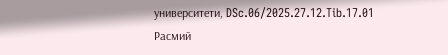университети, DSc.06/2025.27.12.Tib.17.01
Расмий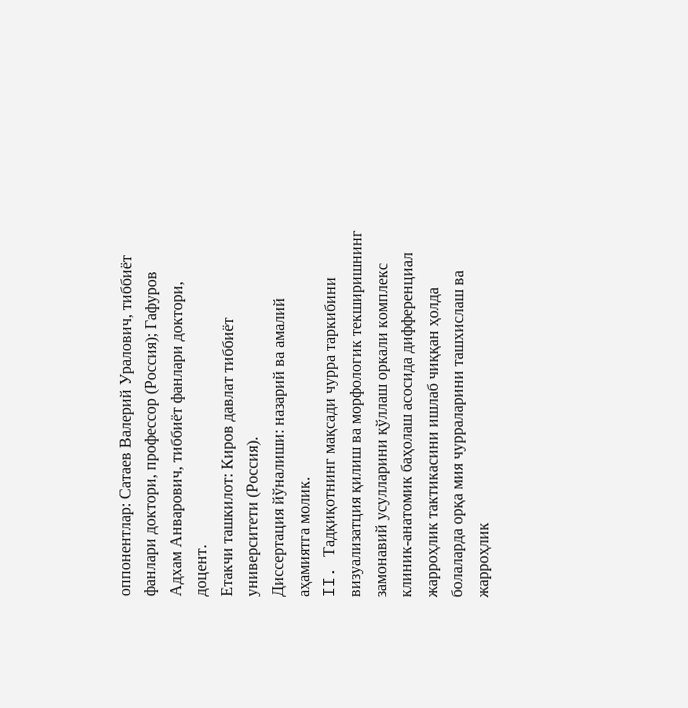оппонентлар: Сатаев Валерий Уралович, тиббиёт фанлари доктори, профессор (Россия); Гафуров Адхам Анварович, тиббиёт фанлари доктори, доцент.
Етакчи ташкилот: Киров давлат тиббиёт университети (Россия).
Диссертация йўналиши: назарий ва амалий аҳамиятга молик.
II. Тадқиқотнинг мақсади чурра таркибини визуализатция қилиш ва морфологик текширишнинг замонавий усулларини қўллаш оркали комплекс клиник-анатомик баҳолаш асосида дифференциал жарроҳлик тактикасини ишлаб чиққан ҳолда болаларда орқа мия чурраларини ташхислаш ва жарроҳлик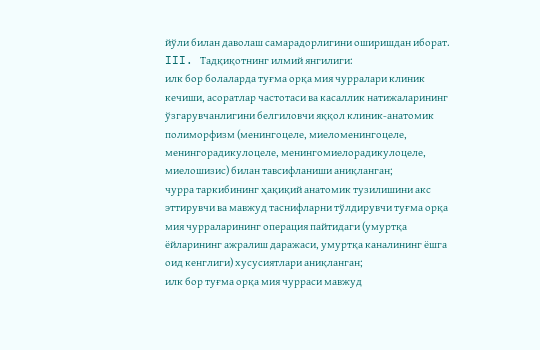йўли билан даволаш самарадорлигини оширишдан иборат.
III. Тадқиқотнинг илмий янгилиги:
илк бор болаларда туғма орқа мия чурралари клиник кечиши, асоратлар частотаси ва касаллик натижаларининг ўзгарувчанлигини белгиловчи яққол клиник-анатомик полиморфизм (менингоцеле, миеломенингоцеле, менингорадикулоцеле, менингомиелорадикулоцеле, миелошизис) билан тавсифланиши аниқланган;
чурра таркибининг ҳақиқий анатомик тузилишини акс эттирувчи ва мавжуд таснифларни тўлдирувчи туғма орқа мия чурраларининг операция пайтидаги (умуртқа ёйларининг ажралиш даражаси, умуртқа каналининг ёшга оид кенглиги) хусусиятлари аниқланган;
илк бор туғма орқа мия чурраси мавжуд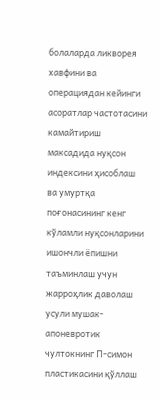болаларда ликворея хавфини ва операциядан кейинги асоратлар частотасини камайтириш максадида нуқсон индексини ҳисоблаш ва умуртқа поғонасининг кенг кўламли нуқсонларини ишончли ёпишни таъминлаш учун жарроҳлик даволаш усули мушак-апоневротик чултокнинг П-симон пластикасини қўллаш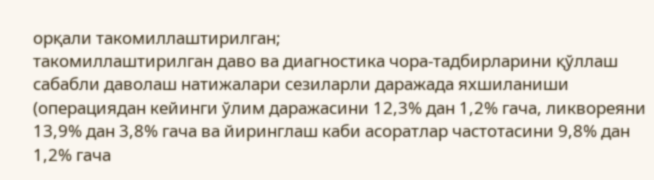орқали такомиллаштирилган;
такомиллаштирилган даво ва диагностика чора-тадбирларини қўллаш сабабли даволаш натижалари сезиларли даражада яхшиланиши (операциядан кейинги ўлим даражасини 12,3% дан 1,2% гача, ликвореяни 13,9% дан 3,8% гача ва йиринглаш каби асоратлар частотасини 9,8% дан 1,2% гача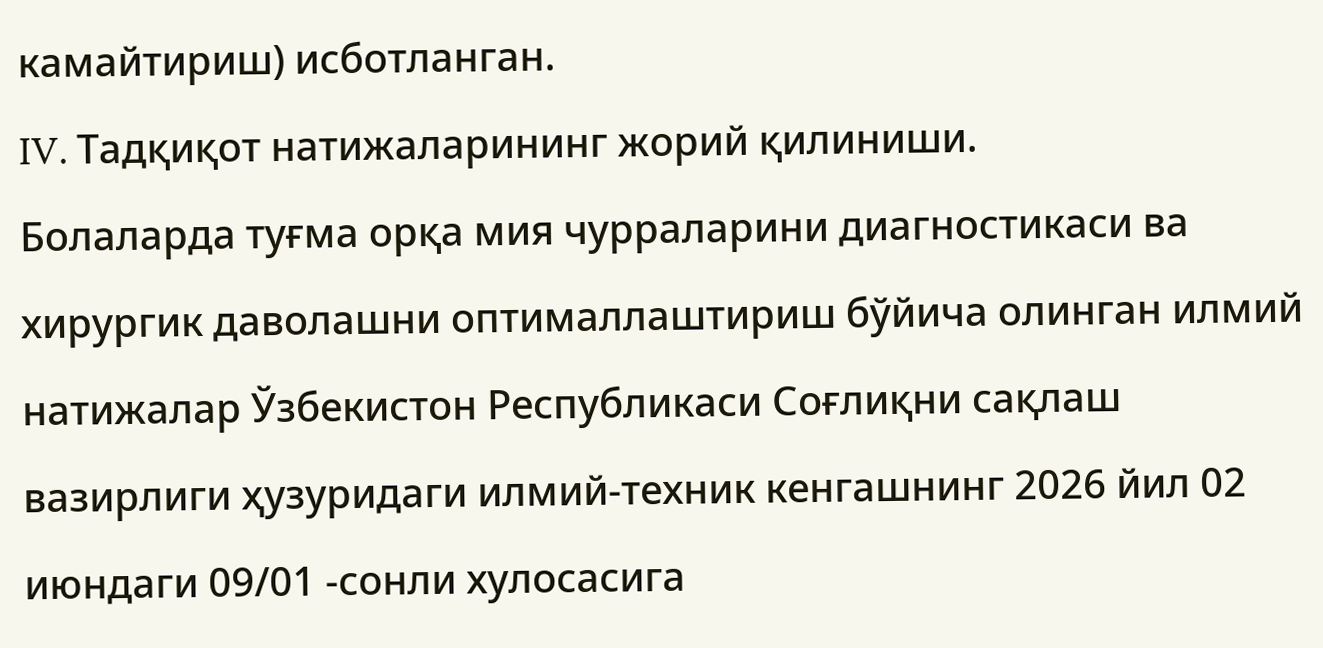камайтириш) исботланган.
IV. Тадқиқот натижаларининг жорий қилиниши.
Болаларда туғма орқа мия чурраларини диагностикаси ва хирургик даволашни оптималлаштириш бўйича олинган илмий натижалар Ўзбекистон Республикаси Соғлиқни сақлаш вазирлиги ҳузуридаги илмий-техник кенгашнинг 2026 йил 02 июндаги 09/01 -сонли хулосасига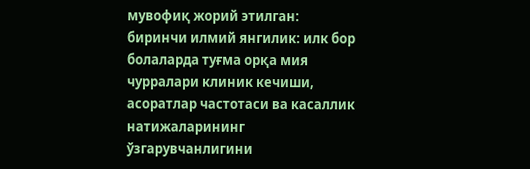мувофиқ жорий этилган:
биринчи илмий янгилик: илк бор болаларда туғма орқа мия чурралари клиник кечиши, асоратлар частотаси ва касаллик натижаларининг ўзгарувчанлигини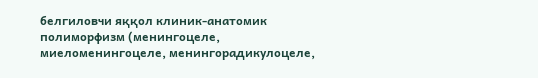белгиловчи яққол клиник-анатомик полиморфизм (менингоцеле, миеломенингоцеле, менингорадикулоцеле,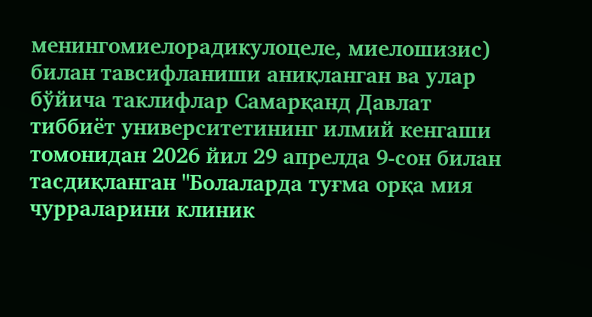менингомиелорадикулоцеле, миелошизис) билан тавсифланиши аниқланган ва улар бўйича таклифлар Самарқанд Давлат тиббиёт университетининг илмий кенгаши томонидан 2026 йил 29 апрелда 9-сон билан тасдиқланган "Болаларда туғма орқа мия чурраларини клиник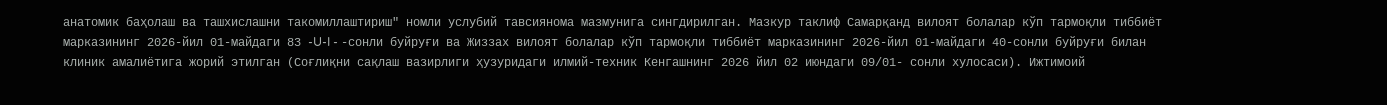анатомик баҳолаш ва ташхислашни такомиллаштириш" номли услубий тавсиянома мазмунига сингдирилган. Мазкур таклиф Самарқанд вилоят болалар кўп тармоқли тиббиёт марказининг 2026-йил 01-майдаги 83 -U-I - -сонли буйруғи ва Жиззах вилоят болалар кўп тармоқли тиббиёт марказининг 2026-йил 01-майдаги 40-сонли буйруғи билан клиник амалиётига жорий этилган (Соғлиқни сақлаш вазирлиги ҳузуридаги илмий-техник Кенгашнинг 2026 йил 02 июндаги 09/01- сонли хулосаси). Ижтимоий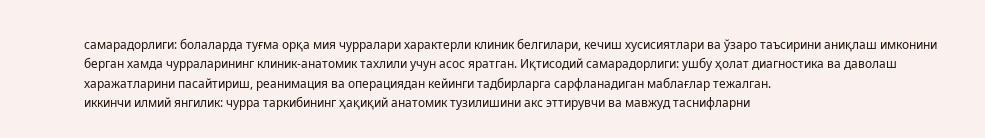самарадорлиги: болаларда туғма орқа мия чурралари характерли клиник белгилари, кечиш хусисиятлари ва ўзаро таъсирини аниқлаш имконини берган хамда чурраларининг клиник-анатомик тахлили учун асос яратган. Иқтисодий самарадорлиги: ушбу ҳолат диагностика ва даволаш харажатларини пасайтириш, реанимация ва операциядан кейинги тадбирларга сарфланадиган маблағлар тежалган.
иккинчи илмий янгилик: чурра таркибининг ҳақиқий анатомик тузилишини акс эттирувчи ва мавжуд таснифларни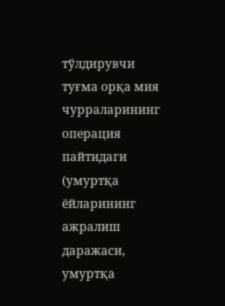тўлдирувчи туғма орқа мия чурраларининг операция пайтидаги (умуртқа ёйларининг ажралиш даражаси, умуртқа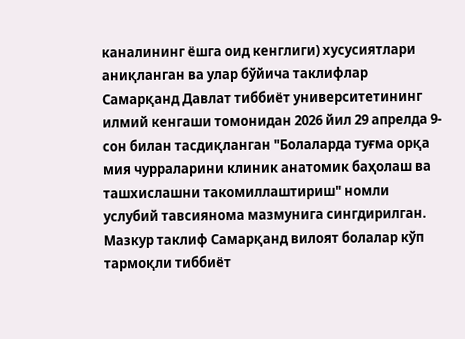каналининг ёшга оид кенглиги) хусусиятлари аниқланган ва улар бўйича таклифлар Самарқанд Давлат тиббиёт университетининг илмий кенгаши томонидан 2026 йил 29 апрелда 9-сон билан тасдиқланган "Болаларда туғма орқа мия чурраларини клиник анатомик баҳолаш ва ташхислашни такомиллаштириш" номли услубий тавсиянома мазмунига сингдирилган. Мазкур таклиф Самарқанд вилоят болалар кўп тармоқли тиббиёт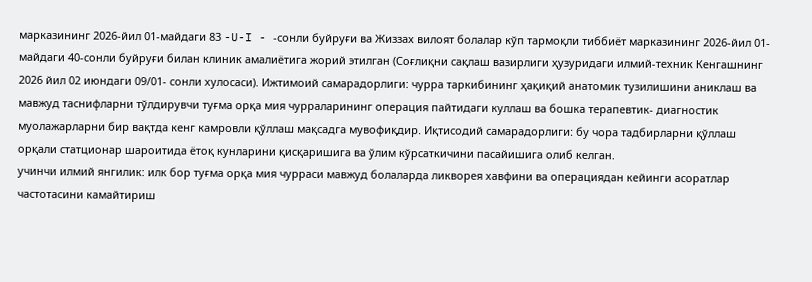марказининг 2026-йил 01-майдаги 83 -U-I - -сонли буйруғи ва Жиззах вилоят болалар кўп тармоқли тиббиёт марказининг 2026-йил 01-майдаги 40-сонли буйруғи билан клиник амалиётига жорий этилган (Соғлиқни сақлаш вазирлиги ҳузуридаги илмий-техник Кенгашнинг 2026 йил 02 июндаги 09/01- сонли хулосаси). Ижтимоий самарадорлиги: чурра таркибининг ҳақиқий анатомик тузилишини аниклаш ва мавжуд таснифларни тўлдирувчи туғма орқа мия чурраларининг операция пайтидаги куллаш ва бошка терапевтик- диагностик муолажарларни бир вақтда кенг камровли қўллаш мақсадга мувофиқдир. Иқтисодий самарадорлиги: бу чора тадбирларни қўллаш орқали статционар шароитида ётоқ кунларини қисқаришига ва ўлим кўрсаткичини пасайишига олиб келган.
учинчи илмий янгилик: илк бор туғма орқа мия чурраси мавжуд болаларда ликворея хавфини ва операциядан кейинги асоратлар частотасини камайтириш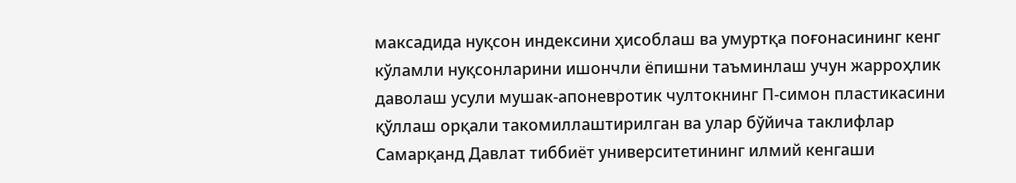максадида нуқсон индексини ҳисоблаш ва умуртқа поғонасининг кенг кўламли нуқсонларини ишончли ёпишни таъминлаш учун жарроҳлик даволаш усули мушак-апоневротик чултокнинг П-симон пластикасини қўллаш орқали такомиллаштирилган ва улар бўйича таклифлар Самарқанд Давлат тиббиёт университетининг илмий кенгаши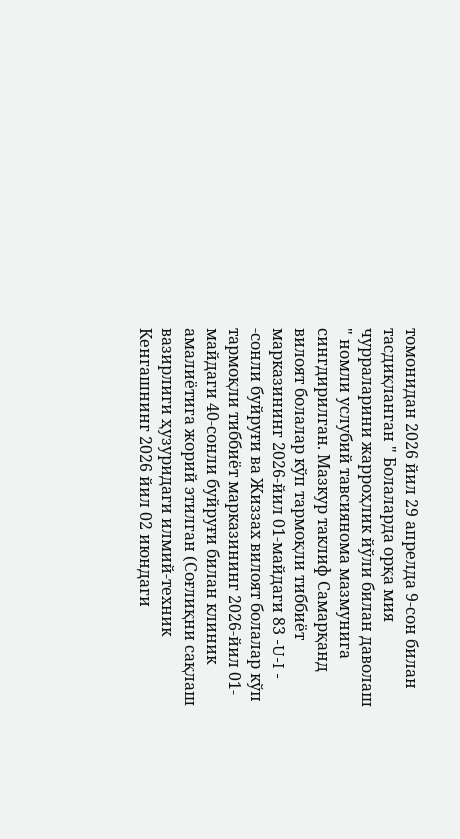томонидан 2026 йил 29 апрелда 9-сон билан тасдиқланган " Болаларда орқа мия чурраларини жарроҳлик йўли билан даволаш " номли услубий тавсиянома мазмунига сингдирилган. Мазкур таклиф Самарқанд вилоят болалар кўп тармоқли тиббиёт марказининг 2026-йил 01-майдаги 83 -U-I - -сонли буйруғи ва Жиззах вилоят болалар кўп тармоқли тиббиёт марказининг 2026-йил 01-майдаги 40-сонли буйруғи билан клиник амалиётига жорий этилган (Соғлиқни сақлаш вазирлиги ҳузуридаги илмий-техник Кенгашнинг 2026 йил 02 июндаги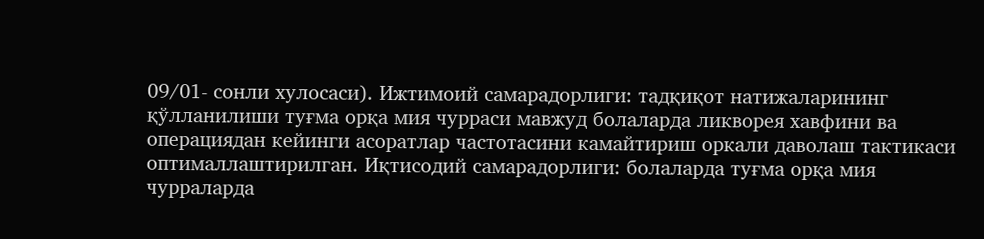09/01- сонли хулосаси). Ижтимоий самарадорлиги: тадқиқот натижаларининг қўлланилиши туғма орқа мия чурраси мавжуд болаларда ликворея хавфини ва операциядан кейинги асоратлар частотасини камайтириш оркали даволаш тактикаси оптималлаштирилган. Иқтисодий самарадорлиги: болаларда туғма орқа мия чурраларда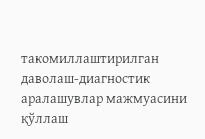такомиллаштирилган даволаш-диагностик аралашувлар мажмуасини қўллаш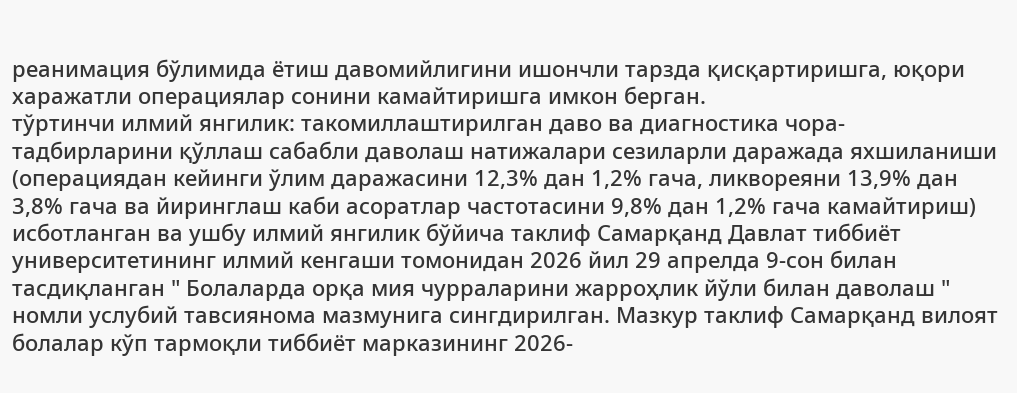реанимация бўлимида ётиш давомийлигини ишончли тарзда қисқартиришга, юқори харажатли операциялар сонини камайтиришга имкон берган.
тўртинчи илмий янгилик: такомиллаштирилган даво ва диагностика чора-тадбирларини қўллаш сабабли даволаш натижалари сезиларли даражада яхшиланиши (операциядан кейинги ўлим даражасини 12,3% дан 1,2% гача, ликвореяни 13,9% дан 3,8% гача ва йиринглаш каби асоратлар частотасини 9,8% дан 1,2% гача камайтириш) исботланган ва ушбу илмий янгилик бўйича таклиф Самарқанд Давлат тиббиёт университетининг илмий кенгаши томонидан 2026 йил 29 апрелда 9-сон билан тасдиқланган " Болаларда орқа мия чурраларини жарроҳлик йўли билан даволаш " номли услубий тавсиянома мазмунига сингдирилган. Мазкур таклиф Самарқанд вилоят болалар кўп тармоқли тиббиёт марказининг 2026-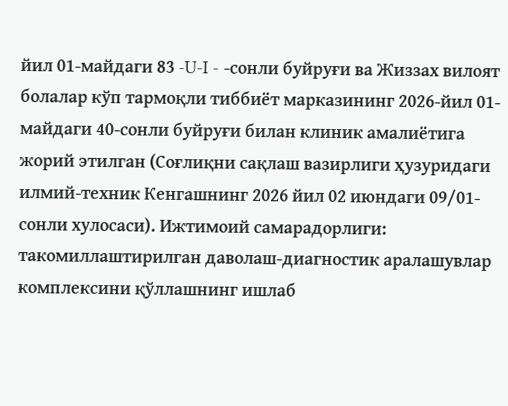йил 01-майдаги 83 -U-I - -сонли буйруғи ва Жиззах вилоят болалар кўп тармоқли тиббиёт марказининг 2026-йил 01-майдаги 40-сонли буйруғи билан клиник амалиётига жорий этилган (Соғлиқни сақлаш вазирлиги ҳузуридаги илмий-техник Кенгашнинг 2026 йил 02 июндаги 09/01- сонли хулосаси). Ижтимоий самарадорлиги: такомиллаштирилган даволаш-диагностик аралашувлар комплексини қўллашнинг ишлаб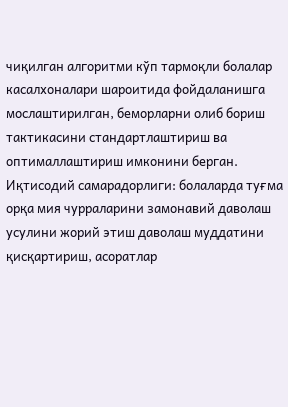чиқилган алгоритми кўп тармоқли болалар касалхоналари шароитида фойдаланишга мослаштирилган, беморларни олиб бориш тактикасини стандартлаштириш ва оптималлаштириш имконини берган. Иқтисодий самарадорлиги: болаларда туғма орқа мия чурраларини замонавий даволаш усулини жорий этиш даволаш муддатини қисқартириш, асоратлар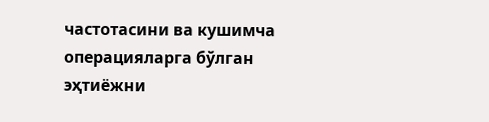частотасини ва кушимча операцияларга бўлган эҳтиёжни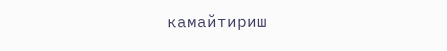камайтириш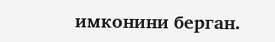имконини берган.